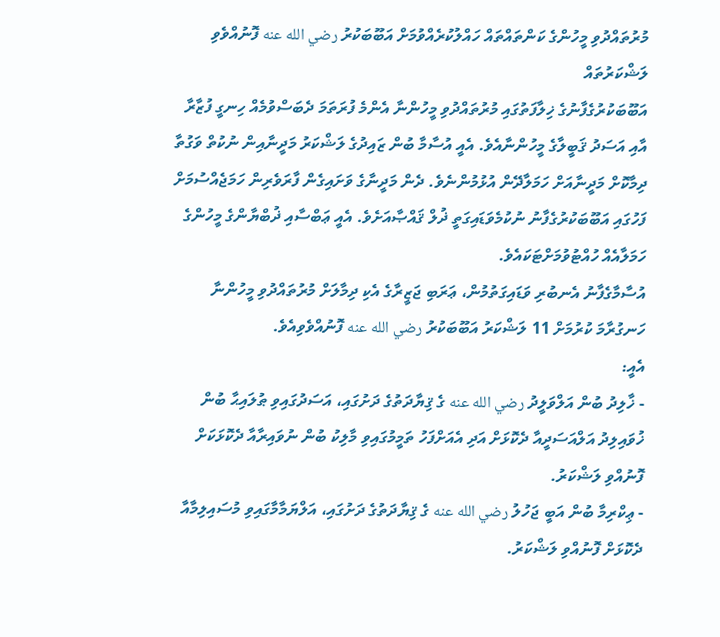މުރުތައްދުވި މީހުންގެ ކަންތައްތައް ހައްލުކުރެއްވުމަށް އަބޫބަކުރު رضي الله عنه ފޮނުއްވެވި ލަޝްކަރުތައް
އަބޫބަކުރުގެފާނުގެ ޚިލާފަތުގައި މުރުތައްދުވި މީހުންނާ އެންމެ ފުރަތަމަ ދެބަސްވުމެއް ހިނގީ ފުޒާރާ އާއި އަސަދު ޤަބީލާގެ މީހުންނާއެވެ. އެއީ އުސާމާ ބުން ޒައިދުގެ ލަޝްކަރު މަދީނާއިން ނުކުތް ވަގުތާ ދިމާކޮށް މަދީނާއަށް ހަމަލާދޭން އުޅުމުންނެވެ. ދެން މަދީނާގެ ވަށައިގެން ފާރަވެރިން ހަމަޖެއްސުމަށް ފަހުގައި އަބޫބަކުރުގެފާނު ނުކުމެވަޑައިގަތީ ޛުލް ޤައްޞާއަށެވެ. އެއީ ޢަބްސާއި ޛުބްޔާންގެ މީހުންގެ ހަމަލާއެއް ހުއްޓުވުމަށްޓަކައެވެ.
އުސާމާގެފާނު އެނބުރި ވަޑައިގަތުމުން، ޢަރަބި ޖަޒީރާގެ އެކި ދިމާލަށް މުރުތައްދުވި މީހުންނާ ހަނގުރާމަ ކުރުމަށް 11 ލަޝްކަރު އަބޫބަކުރު رضي الله عنه ފޮނުއްވެވިއެވެ.
އެއީ:
- ޚާލިދު ބުން އަލްވަލީދު رضي الله عنه ގެ ޤިޔާދަތުގެ ދަށުގައި، އަސަދުގައިވި ޠުލައިޙާ ބުން ޚުވައިލިދު އަލްއަސަދީއާ ދެކޮޅަށް އަދި އެއަށްފަހު ތަމީމުގައިވި މާލިކު ބުން ނުވައިރާއާ ދެކޮޅަކަށް ފޮނުއްވި ލަޝްކަރު.
- ޢިކްރިމާ ބުން އަބީ ޖަހުލު رضي الله عنه ގެ ޤިޔާދަތުގެ ދަށުގައި، އަލްޔަމާމާގައިވި މުސައިލިމާއާ ދެކޮޅަށް ފޮނުއްވި ލަޝްކަރު.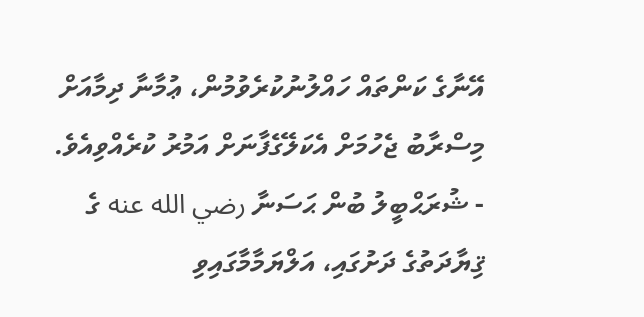އޭނާގެ ކަންތައް ހައްލުނުކުރެވުމުން، ޢުމާނާ ދިމާއަށް މިސްރާބު ޖެހުމަށް އެކަލޭގެފާނަށް އަމުރު ކުރެއްވިއެވެ.
- ޝުރަޙްބީލު ބުން ޙަސަނާ رضي الله عنه ގެ ޤިޔާދަތުގެ ދަށުގައި، އަލްޔަމާމާގައިވި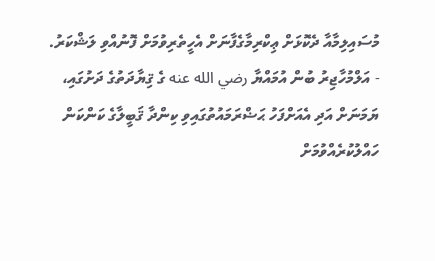މުސައިލިމާއާ ދެކޮޅަށް ޢިކްރިމާގެފާނަށް އެހީތެރިވުމަށް ފޮނުއްވި ލަޝްކަރު.
- އަލްމުހާޖިރު ބުން އުމައްޔާ رضي الله عنه ގެ ޤިޔާދަތުގެ ދަށުގައި، ޔަމަނަށް އަދި އެއަށްފަހު ޙަޟްރަމައުތުގައިވި ކިންދާ ޤަބީލާގެ ކަންކަން ހައްލުކުރެއްވުމަށް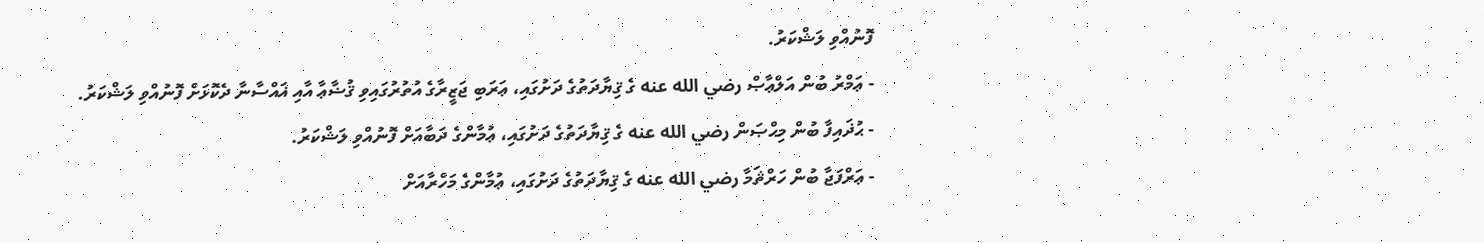ފޮނުއްވި ލަޝްކަރު.
- ޢަމްރު ބުން އަލްޢާޞް رضي الله عنه ގެ ޤިޔާދަތުގެ ދަށުގައި، ޢަރަބި ޖަޒީރާގެ އުތުރުގައިވި ޤުޟާޢާ އާއި ޣައްސާނާ ދެކޮޅަށް ފޮނުއްވި ލަޝްކަރު.
- ޙުޛައިފާ ބުން މިޙްޞަން رضي الله عنه ގެ ޤިޔާދަތުގެ ދަށުގައި، ޢުމާންގެ ދަބާއަށް ފޮނުއްވި ލަޝްކަރު.
- ޢަރްފަޖާ ބުން ހަރްޘަމާ رضي الله عنه ގެ ޤިޔާދަތުގެ ދަށުގައި، ޢުމާންގެ މަހްރާއަށް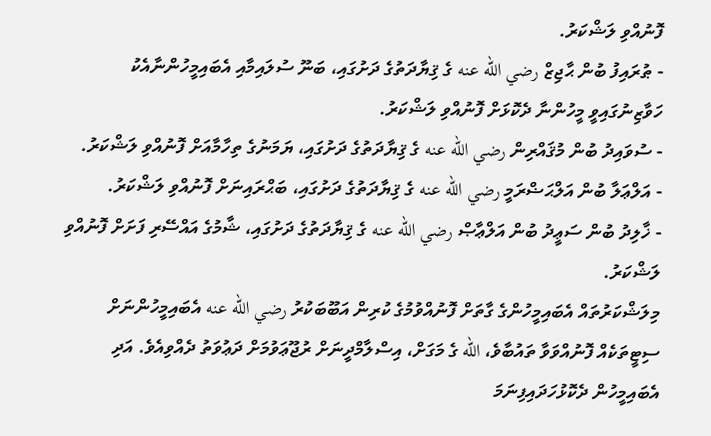ފޮނުއްވި ލަޝްކަރު.
- ޠުރައިފު ބުން ޙާޖިޒް رضي الله عنه ގެ ޤިޔާދަތުގެ ދަށުގައި، ބަނޫ ސުލައިމާއި އެބައިމީހުންނާއެކު ހަވާޒިނުގައިވީ މީހުންނާ ދެކޮޅަށް ފޮނުއްވި ލަޝްކަރު.
- ސުވައިދު ބުން މުޤައްރިން رضي الله عنه ގެ ޤިޔާދަތުގެ ދަށުގައި، ޔަމަނުގެ ތިހާމާއަށް ފޮނުއްވި ލަޝްކަރު.
- އަލްޢަލާ ބުން އަލްޙަޟްރަމީ رضي الله عنه ގެ ޤިޔާދަތުގެ ދަށުގައި، ބަޙްރައިނަށް ފޮނުއްވި ލަޝްކަރު.
- ޚާލިދު ބުން ސަޢީދު ބުން އަލްޢާޞް رضي الله عنه ގެ ޤިޔާދަތުގެ ދަށުގައި، ޝާމުގެ އައްސޭރި ފަށަށް ފޮނުއްވި ލަޝްކަރު.
މިލަޝްކަރުތައް އެބައިމީހުންގެ ގާތަށް ފޮނުއްވުމުގެ ކުރިން އަބޫބަކުރު رضي الله عنه އެބައިމީހުންނަށް ސިޓީތަކެއް ފޮނުއްވަވާ ތައުބާވެ، الله ގެ މަގަށް، އިސްލާމްދީނަށް ރުޖޫޢަވުމަށް ދަޢުވަތު ދެއްވިއެވެ. އަދި އެބައިމީހުން ދެކޮޅުހަދައިފިނަމަ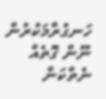ހަނގުރާމަކުރުން ނޫން ގޮތެއް ނެތްކަން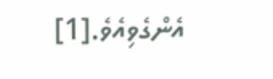އެންގެވިއެވެ.[1]